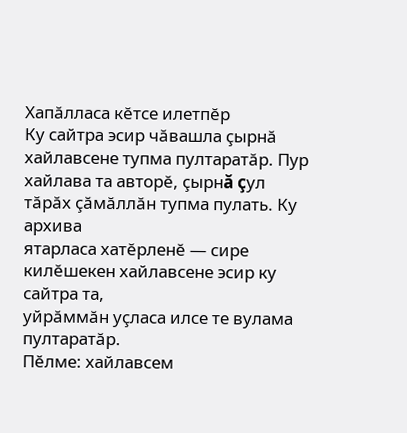Хапăлласа кĕтсе илетпĕр
Ку сайтра эсир чăвашла çырнă хайлавсене тупма пултаратăр. Пур
хайлава та авторĕ, çырнă çул тăрăх çăмăллăн тупма пулать. Ку архива
ятарласа хатĕрленĕ — сире килĕшекен хайлавсене эсир ку сайтра та,
уйрăммăн уçласа илсе те вулама пултаратăр.
Пӗлме: хайлавсем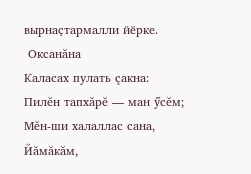вырнаҫтармалли йӗрке.
 Оксанăна
Каласах пулать çакна:
Пилĕн тапхăрĕ — ман ӳсĕм;
Мĕн-ши халаллас сана,
Йăмăкăм,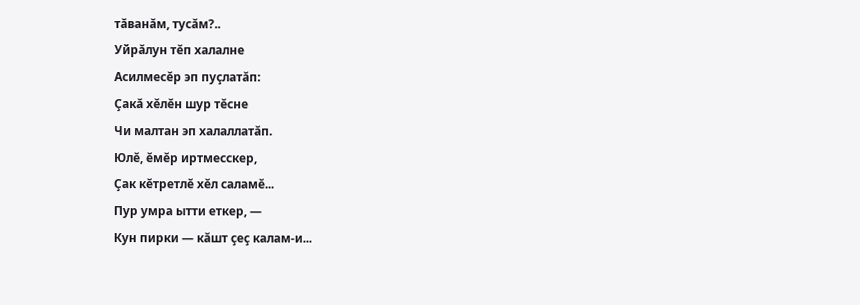тăванăм, тусăм?..
Уйрăлун тĕп халалне
Асилмесĕр эп пуçлатăп:
Çакă хĕлĕн шур тĕсне
Чи малтан эп халаллатăп.
Юлĕ, ĕмĕр иртмесскер,
Çак кĕтретлĕ хĕл саламĕ...
Пур умра ытти еткер, —
Кун пирки — кăшт çеç калам-и...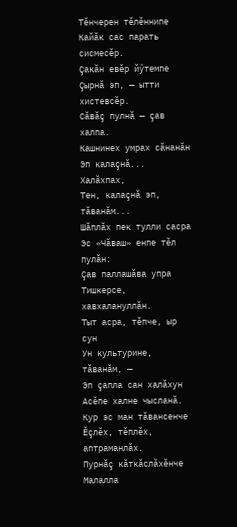Тĕнчерен тĕлĕннипе
Кайăк сас парать сисмесĕр.
Çакăн евĕр йӳтемпе
Çырнă эп, — ытти хистевсĕр.
Сăвăç пулнă — çав халпа.
Кашнинех умрах сăнанăн
Эп калаçнă... Халăхпах,
Тен, калаçнă эп, тăванăм...
Шăплăх пек тулли сасра
Эс «Чăваш» енпе тĕл пулăн:
Çав паллашăва упра
Тишкерсе, хавхалануллăн.
Тыт асра, тĕпче, ыр сун
Ун культурине, тăванăм, —
Эп çапла сан халăхун
Асĕпе халне чысланă.
Кур эс ман тăвансенче
Ĕçлĕх, тĕплĕх, аптраманлăх.
Пурнăç кăткăслăхĕнче
Малалла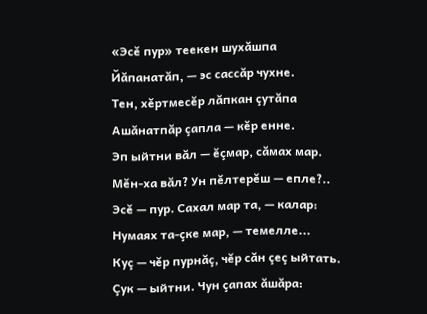«Эсĕ пур» теекен шухăшпа
Йăпанатăп, — эс сассăр чухне.
Тен, хĕртмесĕр лăпкан çутăпа
Ашăнатпăр çапла — кĕр енне.
Эп ыйтни вăл — ĕçмар, сăмах мар.
Мĕн-ха вăл? Ун пĕлтерĕш — епле?..
Эсĕ — пур. Сахал мар та, — калар:
Нумаях та-çке мар, — темелле...
Куç — чĕр пурнăç, чĕр сăн çеç ыйтать.
Çук — ыйтни. Чун çапах ăшăра: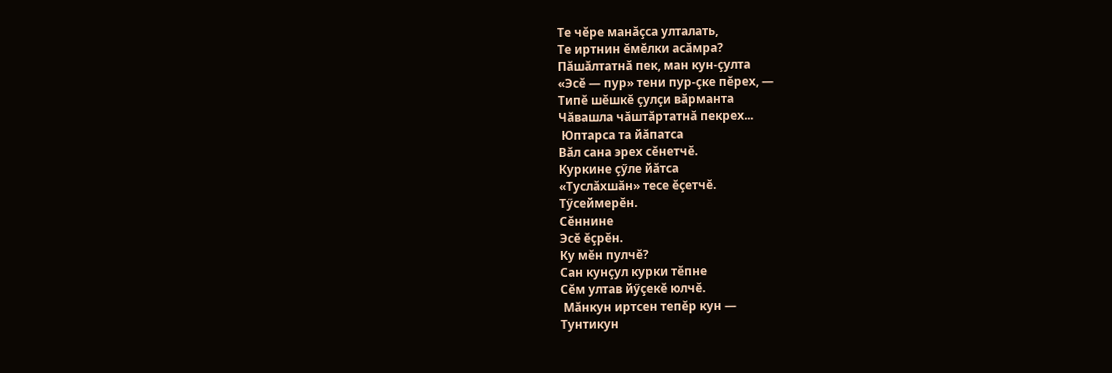Те чĕре манăçса улталать,
Те иртнин ĕмĕлки асăмра?
Пăшăлтатнă пек, ман кун-çулта
«Эсĕ — пур» тени пур-çке пĕрех, —
Типĕ шĕшкĕ çулçи вăрманта
Чăвашла чăштăртатнă пекрех...
 Юптарса та йăпатса
Вăл сана эрех сĕнетчĕ.
Куркине çӳле йăтса
«Туслăхшăн» тесе ĕçетчĕ.
Тӳсеймерĕн.
Сĕннине
Эсĕ ĕçрĕн.
Ку мĕн пулчĕ?
Сан кунçул курки тĕпне
Сĕм ултав йӳçекĕ юлчĕ.
 Мăнкун иртсен тепĕр кун —
Тунтикун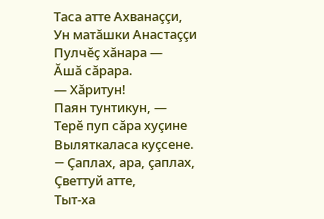Таса атте Ахванаççи,
Ун матăшки Анастаççи
Пулчĕç хăнара —
Ăшă сăрара.
— Хăритун!
Паян тунтикун, —
Терĕ пуп сăра хуçине
Выляткаласа куçсене.
— Çаплах, ара, çаплах,
Çветтуй атте,
Тыт-ха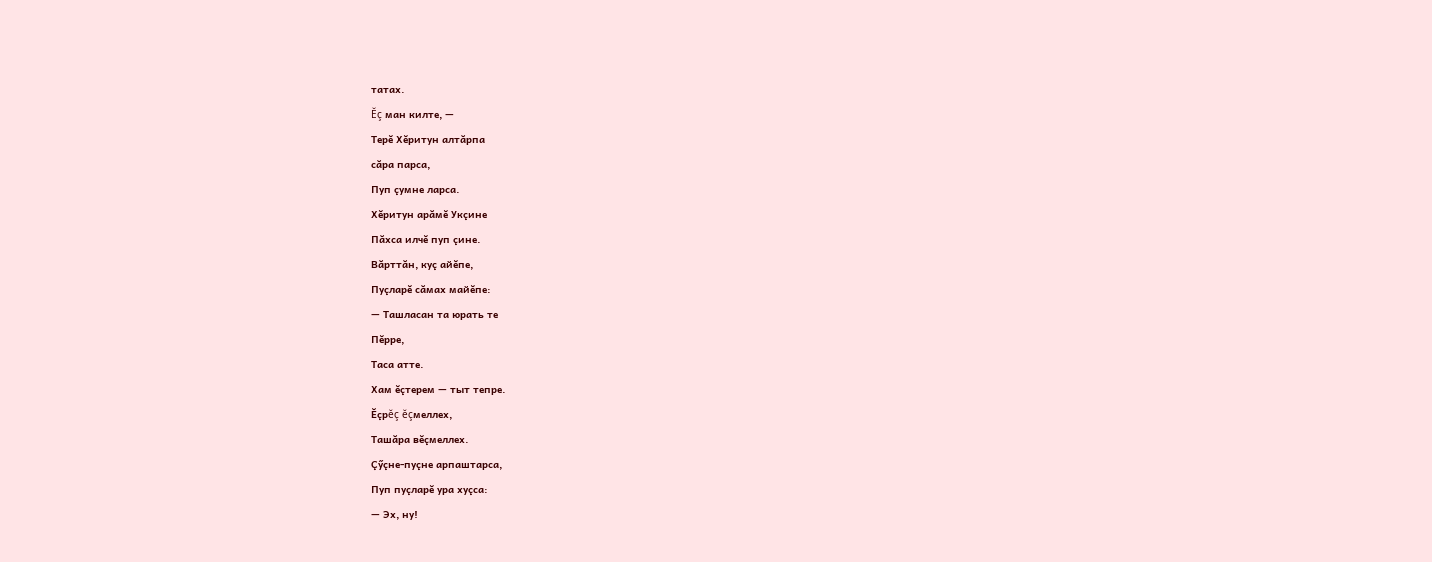татах.
Ĕç ман килте, —
Терĕ Хĕритун алтăрпа
сăра парса,
Пуп çумне ларса.
Хĕритун арăмĕ Укçине
Пăхса илчĕ пуп çине.
Вăрттăн, куç айĕпе,
Пуçларĕ сăмах майĕпе:
— Ташласан та юрать те
Пĕрре,
Таса атте.
Хам ĕçтерем — тыт тепре.
Ĕçрĕç ĕçмеллех,
Ташăра вĕçмеллех.
Çӳçне-пуçне арпаштарса,
Пуп пуçларĕ ура хуçса:
— Эх, ну!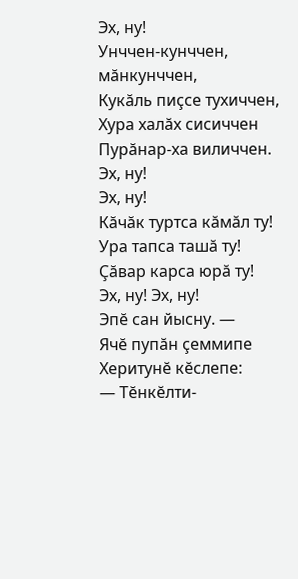Эх, ну!
Унччен-кунччен, мăнкунччен,
Кукăль пиçсе тухиччен,
Хура халăх сисиччен
Пурăнар-ха виличчен.
Эх, ну!
Эх, ну!
Кăчăк туртса кăмăл ту!
Ура тапса ташă ту!
Çăвар карса юрă ту!
Эх, ну! Эх, ну!
Эпĕ сан йысну. —
Ячĕ пупăн çеммипе
Херитунĕ кĕслепе:
— Тĕнкĕлти-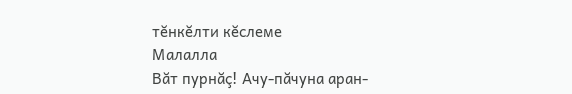тĕнкĕлти кĕслеме
Малалла
Вăт пурнăç! Ачу-пăчуна аран-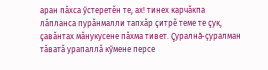аран пăхса ӳстеретĕн те, ах! тинех карчăкпа лăпланса пурăнмалли тапхăр çитрĕ теме те çук, çавăнтах мăнукусене пăхма тивет. Çуралнă-çуралман тăватă урапаллă кӳмене персе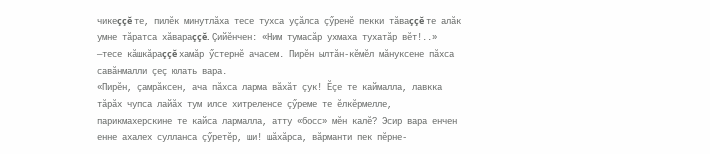чикеççĕ те, пилĕк минутлăха тесе тухса уçăлса çӳренĕ пекки тăваççĕ те алăк умне тăратса хăвараççĕ. Çийĕнчен: «Ним тумасăр ухмаха тухатăр вĕт!..» —тесе кăшкăраççĕ хамăр ӳстернĕ ачасем. Пирĕн ылтăн-кĕмĕл мăнуксене пăхса савăнмалли çеç юлать вара.
«Пирĕн, çамрăксен, ача пăхса ларма вăхăт çук! Ĕçе те каймалла, лавкка тăрăх чупса лайăх тум илсе хитреленсе çӳреме те ĕлкĕрмелле, парикмахерскине те кайса лармалла, атту «босс» мĕн калĕ? Эсир вара енчен енне ахалех сулланса çӳретĕр, ши! шăхăрса, вăрманти пек пĕрне-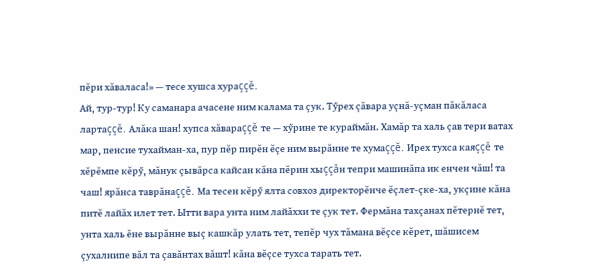пĕри хăваласа!» — тесе хушса хураççĕ.
Ай, тур-тур! Ку саманара ачасене ним калама та çук. Тӳрех çăвара уçнă-уçман пăкăласа лартаççĕ. Алăка шан! хупса хăвараççĕ те — хӳрине те кураймăн. Хамăр та халь çав тери ватах мар, пенсие тухайман-ха, пур пĕр пирĕн ĕçе ним вырăнне те хумаççĕ. Ирех тухса каяççĕ те хĕрĕмпе кĕрӳ, мăнук çывăрса кайсан кăна пĕрин хыççăн тепри машинăпа ик енчен чăш! та чаш! ярăнса таврăнаççĕ. Ма тесен кĕрӳ ялта совхоз директорĕнче ĕçлет-çке-ха, укçине кăна питĕ лайăх илет тет. Ытти вара унта ним лайăххи те çук тет. Фермăна тахçанах пĕтернĕ тет, унта халь ĕне вырăнне выç кашкăр улать тет, тепĕр чух тăмана вĕçсе кĕрет, шăшисем çухалнипе вăл та çавăнтах вăшт! кăна вĕçсе тухса тарать тет.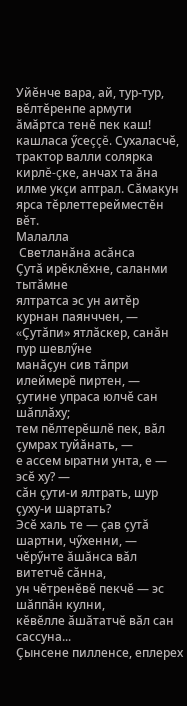Уйĕнче вара, ай, тур-тур, вĕлтĕренпе армути ăмăртса тенĕ пек каш! кашласа ӳсеççĕ. Сухаласчĕ, трактор валли солярка кирлĕ-çке, анчах та ăна илме укçи аптрал. Сăмакун ярса тĕрлеттерейместĕн вĕт.
Малалла
 Светланăна асăнса
Çутă ирĕклĕхне, саланми тытăмне
ялтратса эс ун аитĕр курнан паянччен, —
«Çутăпи» ятлăскер, санăн пур шевлӳне
манăçун сив тăпри илеймерĕ пиртен, —
çутине упраса юлчĕ сан шăплăху;
тем пĕлтерĕшлĕ пек, вăл çумрах туйăнать, —
е ассем ыратни унта, е — эсĕ ху? —
сăн çути-и ялтрать, шур çуху-и шартать?
Эсĕ халь те — çав çутă шартни, чӳхенни, —
чĕрӳнте ăшăнса вăл витетчĕ сăнна,
ун чĕтренĕвĕ пекчĕ — эс шăппăн кулни,
кĕвĕлле ăшăтатчĕ вăл сан сассуна...
Çынсене пилленсе, еплерех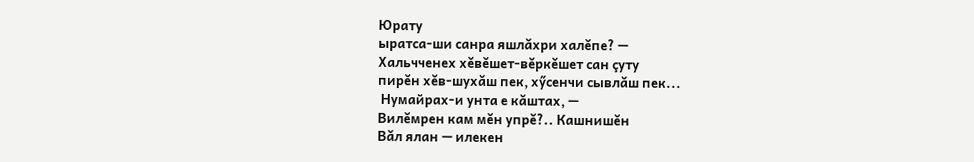Юрату
ыратса-ши санра яшлăхри халĕпе? —
Хальчченех хĕвĕшет-вĕркĕшет сан çуту
пирĕн хĕв-шухăш пек, хӳсенчи сывлăш пек...
 Нумайрах-и унта е кăштах, —
Вилĕмрен кам мĕн упрĕ?.. Кашнишĕн
Вăл ялан — илекен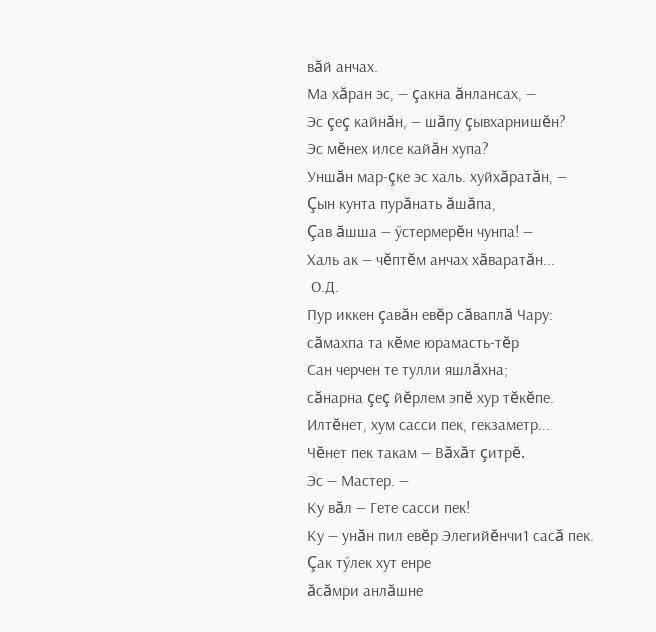вăй анчах.
Ма хăран эс, — çакна ăнлансах, —
Эс çеç кайнăн, — шăпу çывхарнишĕн?
Эс мĕнех илсе кайăн хупа?
Уншăн мар-çке эс халь. хуйхăратăн, —
Çын кунта пурăнать ăшăпа,
Çав ăшша — ӳстермерĕн чунпа! —
Халь ак — чĕптĕм анчах хăваратăн...
 О.Д.
Пур иккен çавăн евĕр сăваплă Чару:
сăмахпа та кĕме юрамасть-тĕр
Сан черчен те тулли яшлăхна;
сăнарна çеç йĕрлем эпĕ хур тĕкĕпе.
Илтĕнет, хум сасси пек, гекзаметр...
Чĕнет пек такам — Вăхăт çитрĕ.
Эс — Мастер. —
Ку вăл — Гете сасси пек!
Ку — унăн пил евĕр Элегийĕнчи1 сасă пек.
Çак тӳлек хут енре
ăсăмри анлăшне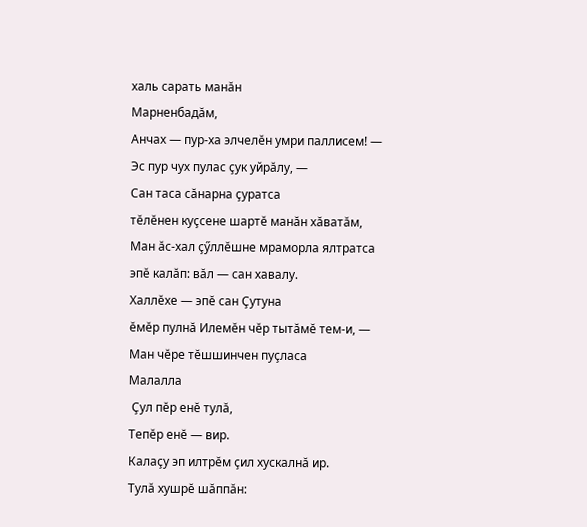халь сарать манăн
Марненбадăм,
Анчах — пур-ха элчелĕн умри паллисем! —
Эс пур чух пулас çук уйрăлу, —
Сан таса сăнарна çуратса
тĕлĕнен куçсене шартĕ манăн хăватăм,
Ман ăс-хал çӳллĕшне мраморла ялтратса
эпĕ калăп: вăл — сан хавалу.
Халлĕхе — эпĕ сан Çутуна
ĕмĕр пулнă Илемĕн чĕр тытăмĕ тем-и, —
Ман чĕре тĕшшинчен пуçласа
Малалла
 Çул пĕр енĕ тулă,
Тепĕр енĕ — вир.
Калаçу эп илтрĕм çил хускалнă ир.
Тулă хушрĕ шăппăн: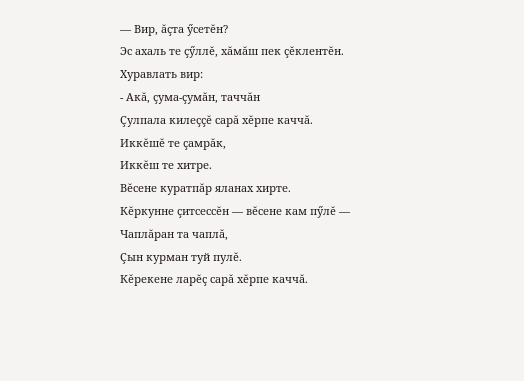— Вир, ăçта ӳсетĕн?
Эс ахаль те çӳллĕ, хăмăш пек çĕклентĕн.
Хуравлать вир:
- Акă, çума-çумăн, таччăн
Çулпала килеççĕ сарă хĕрпе каччă.
Иккĕшĕ те çамрăк,
Иккĕш те хитре.
Вĕсене куратпăр яланах хирте.
Кĕркунне çитсессĕн — вĕсене кам пӳлĕ —
Чаплăран та чаплă,
Çын курман туй пулĕ.
Кĕрекене ларĕç сарă хĕрпе каччă.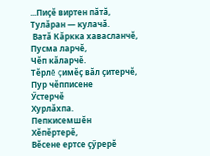...Пиçĕ виртен пăтă,
Тулăран — кулачă.
 Ватă Кăркка хавасланчĕ,
Пусма ларчĕ,
Чĕп кăларчĕ.
Тĕрлĕ çимĕç вăл çитерчĕ,
Пур чĕпписене
Ӳстерчĕ
Хурлăхпа.
Пепкисемшĕн
Хĕпĕртерĕ,
Вĕсене ертсе çӳрерĕ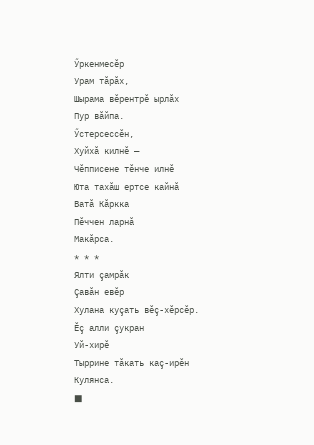Ӳркенмесĕр
Урам тăрăх,
Шырама вĕрентрĕ ырлăх
Пур вăйпа.
Ӳстерсессĕн,
Хуйхă килнĕ —
Чĕпписене тĕнче илнĕ
Юта тахăш ертсе кайнă
Ватă Кăркка
Пĕччен ларнă
Макăрса.
* * *
Ялти çамрăк
Çавăн евĕр
Хулана куçать вĕç-хĕрсĕр.
Ĕç алли çукран
Уй-хирĕ
Тыррине тăкать каç-ирĕн
Кулянса.
■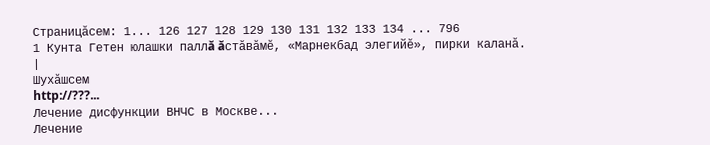Страницăсем: 1... 126 127 128 129 130 131 132 133 134 ... 796
1 Кунта Гетен юлашки паллă ăстăвăмĕ, «Марнекбад элегийĕ», пирки каланă.
|
Шухăшсем
http://???...
Лечение дисфункции ВНЧС в Москве...
Лечение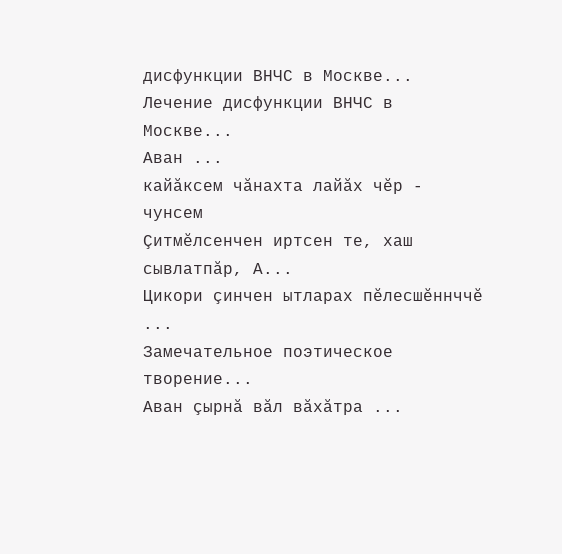дисфункции ВНЧС в Москве...
Лечение дисфункции ВНЧС в Москве...
Аван ...
кайăксем чăнахта лайăх чĕр - чунсем
Çитмĕлсенчен иртсен те, хаш сывлатпăр, А...
Цикори çинчен ытларах пĕлесшĕннччĕ ...
Замечательное поэтическое творение...
Аван çырнă вăл вăхăтра ...